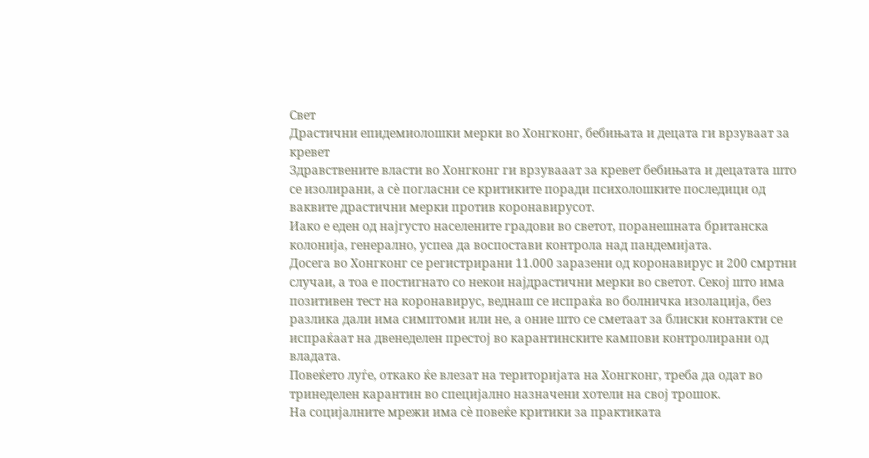Свет
Драстични епидемиолошки мерки во Хонгконг, бебињата и децата ги врзуваат за кревет
Здравствените власти во Хонгконг ги врзувааат за кревет бебињата и децатата што се изолирани, а сè погласни се критиките поради психолошките последици од ваквите драстични мерки против коронавирусот.
Иако е еден од најгусто населените градови во светот, поранешната британска колонија, генерално, успеа да воспостави контрола над пандемијата.
Досега во Хонгконг се регистрирани 11.000 заразени од коронавирус и 200 смртни случаи, а тоа е постигнато со некои најдрастични мерки во светот. Секој што има позитивен тест на коронавирус, веднаш се испраќа во болничка изолација, без разлика дали има симптоми или не, а оние што се сметаат за блиски контакти се испраќаат на двенеделен престој во карантинските кампови контролирани од владата.
Повеќето луѓе, откако ќе влезат на територијата на Хонгконг, треба да одат во тринеделен карантин во специјално назначени хотели на свој трошок.
На социјалните мрежи има сè повеќе критики за практиката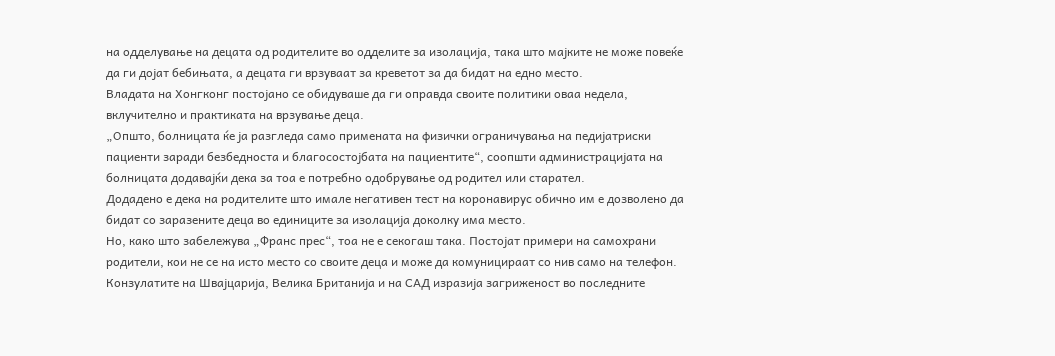на одделување на децата од родителите во одделите за изолација, така што мајките не може повеќе да ги дојат бебињата, а децата ги врзуваат за креветот за да бидат на едно место.
Владата на Хонгконг постојано се обидуваше да ги оправда своите политики оваа недела, вклучително и практиката на врзување деца.
„Општо, болницата ќе ја разгледа само примената на физички ограничувања на педијатриски пациенти заради безбедноста и благосостојбата на пациентите“, соопшти администрацијата на болницата додавајќи дека за тоа е потребно одобрување од родител или старател.
Додадено е дека на родителите што имале негативен тест на коронавирус обично им е дозволено да бидат со заразените деца во единиците за изолација доколку има место.
Но, како што забележува „Франс прес“, тоа не е секогаш така. Постојат примери на самохрани родители, кои не се на исто место со своите деца и може да комуницираат со нив само на телефон.
Конзулатите на Швајцарија, Велика Британија и на САД изразија загриженост во последните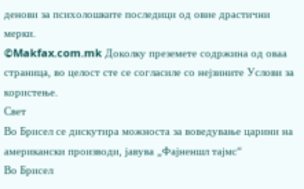денови за психолошките последици од овие драстични мерки.
©Makfax.com.mk Доколку преземете содржина од оваа страница, во целост сте се согласиле со нејзините Услови за користење.
Свет
Во Брисел се дискутира можноста за воведување царини на американски производи, јавува „Фајненшл тајмс“
Во Брисел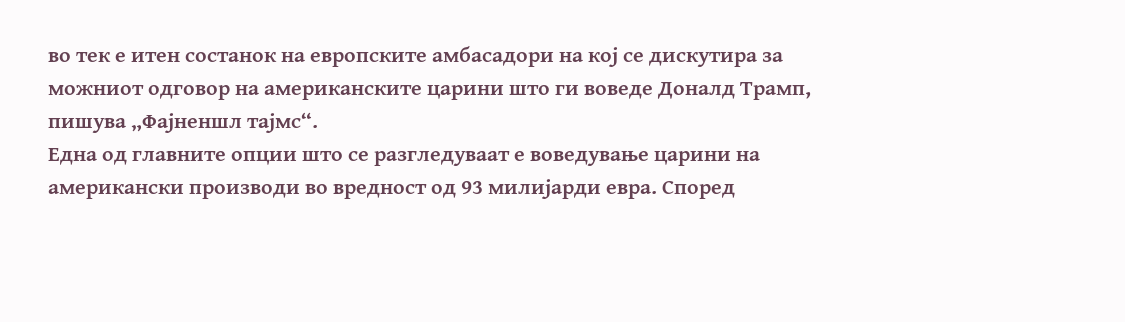во тек е итен состанок на европските амбасадори на кој се дискутира за можниот одговор на американските царини што ги воведе Доналд Трамп, пишува „Фајненшл тајмс“.
Една од главните опции што се разгледуваат е воведување царини на американски производи во вредност од 93 милијарди евра. Според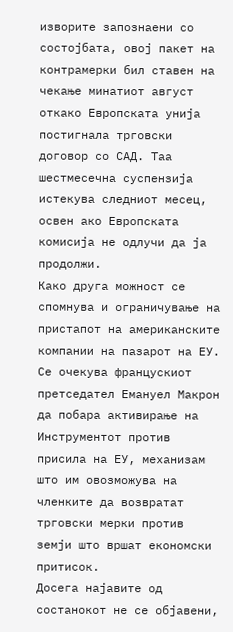изворите запознаени со состојбата, овој пакет на контрамерки бил ставен на чекање минатиот август откако Европската унија постигнала трговски договор со САД. Таа шестмесечна суспензија истекува следниот месец, освен ако Европската комисија не одлучи да ја продолжи.
Како друга можност се спомнува и ограничување на пристапот на американските компании на пазарот на ЕУ. Се очекува францускиот претседател Емануел Макрон да побара активирање на Инструментот против присила на ЕУ, механизам што им овозможува на членките да возвратат трговски мерки против земји што вршат економски притисок.
Досега најавите од состанокот не се објавени,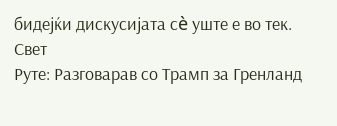бидејќи дискусијата сè уште е во тек.
Свет
Руте: Разговарав со Трамп за Гренланд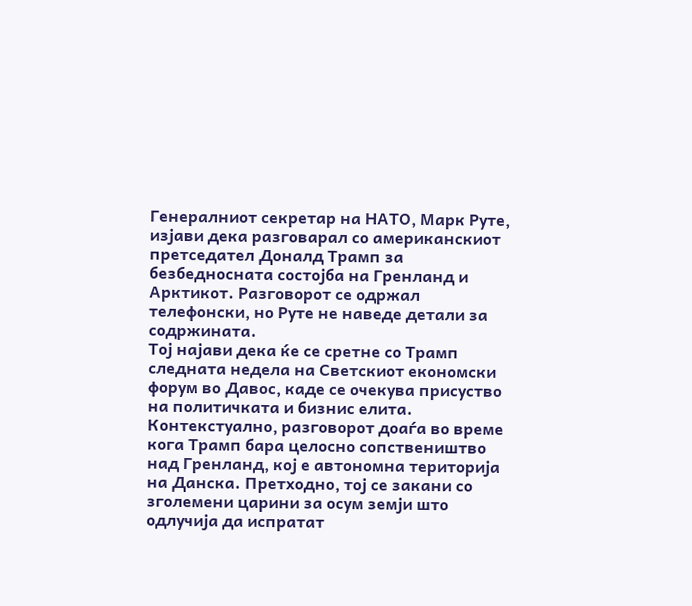Генералниот секретар на НАТО, Марк Руте, изјави дека разговарал со американскиот претседател Доналд Трамп за безбедносната состојба на Гренланд и Арктикот. Разговорот се одржал телефонски, но Руте не наведе детали за содржината.
Тој најави дека ќе се сретне со Трамп следната недела на Светскиот економски форум во Давос, каде се очекува присуство на политичката и бизнис елита.
Контекстуално, разговорот доаѓа во време кога Трамп бара целосно сопствеништво над Гренланд, кој е автономна територија на Данска. Претходно, тој се закани со зголемени царини за осум земји што одлучија да испратат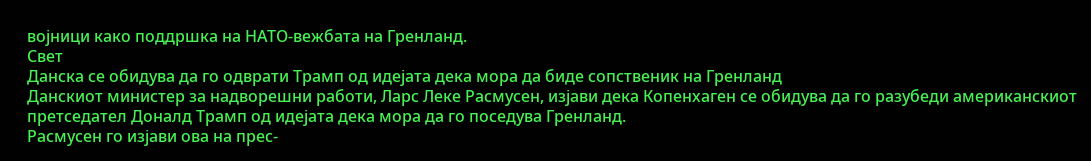војници како поддршка на НАТО-вежбата на Гренланд.
Свет
Данска се обидува да го одврати Трамп од идејата дека мора да биде сопственик на Гренланд
Данскиот министер за надворешни работи, Ларс Леке Расмусен, изјави дека Копенхаген се обидува да го разубеди американскиот претседател Доналд Трамп од идејата дека мора да го поседува Гренланд.
Расмусен го изјави ова на прес-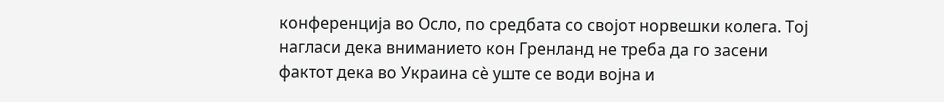конференција во Осло, по средбата со својот норвешки колега. Тој нагласи дека вниманието кон Гренланд не треба да го засени фактот дека во Украина сè уште се води војна и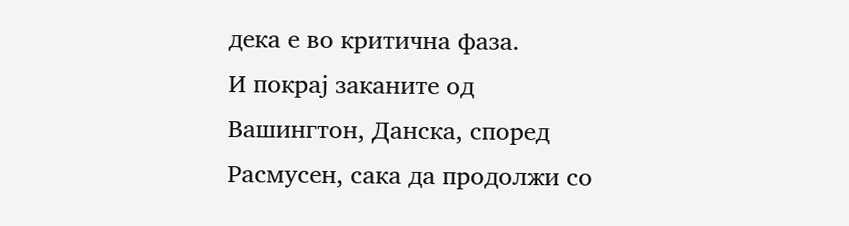дека е во критична фаза.
И покрај заканите од Вашингтон, Данска, според Расмусен, сака да продолжи со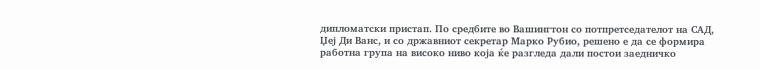дипломатски пристап. По средбите во Вашингтон со потпретседателот на САД, Џеј Ди Ванс, и со државниот секретар Марко Рубио, решено е да се формира работна група на високо ниво која ќе разгледа дали постои заедничко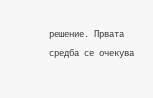решение. Првата средба се очекува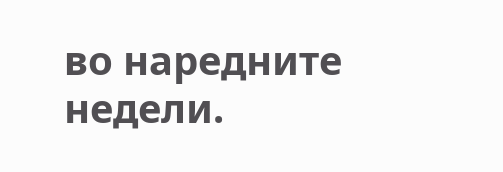во наредните недели.